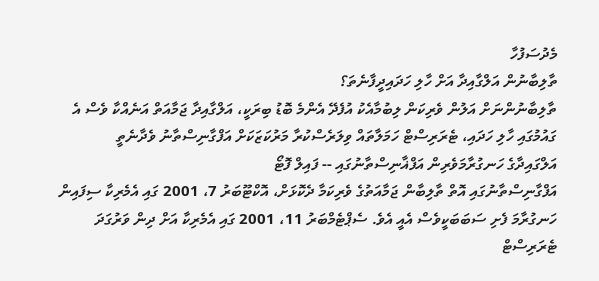މެދުސަފުހާ
ތާލިބާނުން އަލްގާއިދާ އަށް ހާލި ހަދައިދީފާނެތަ؟
ތާލިބާނުންނަށް އަލުން ވެރިކަން ލިބުމާއެކު އުފެދޭ އެންމެ ބޮޑު ބިރަކީ، އަލްގާއިދާ ޖަމާއަތް އަނެއްކާ ވެސް އެ ގައުމުގައި ހާލި ހަދައި، ޓެރަރިސްޓް ހަމަލާތައް ވިލަރެސްކުރާ މަރުކަޒަކަށް އަފްގާނިސްތާނު ވެދާނެތީ
އަލްގައިދާގެ ހަނގުރާމަވެރިން އަފްޣާނިސްތާނުގައި -- ފައިލް ފޮޓޯ
އަފްގާނިސްތާނުގައި އޮތް ތާލިބާން ޖަމާއަތުގެ ވެރިކަމާ ދެކޮޅަށް، އޮކްޓޫބަރު 7، 2001 ގައި އެމެރިކާ ސިފައިން ހަނގުރާމަ ފެށި ސަބަބަކީވެސް އެއީ އެވެ. ސެޕްޓެމްބަރު 11، 2001 ގައި އެމެރިކާ އަށް ދިން ވަރުގަދަ ޓެރަރިސްޓް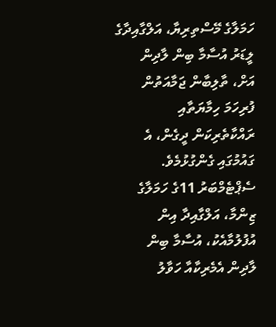ހަމަލާގެ މޭސްތިރިޔާ، އަލްގާއިދާގެ ލީޑަރު އުސާމާ ބިން ލާދިން އަށް، ތާލިބާން ޖަމާއަތުން ފުރިހަމަ ހިމާޔަތާއި ރައްކާތެރިކަން ދީގެން، އެ ގައުމުގައި ގެންގުޅުމެވެ.
ސެޕްޓެމްބަރު 11ގެ ހަމަލާގެ ޒިންމާ، އަލްގާއިދާ އިން އުފުލުމާއެކު، އުސާމާ ބިން ލާދިން އެމެރިކާއާ ހަވާލު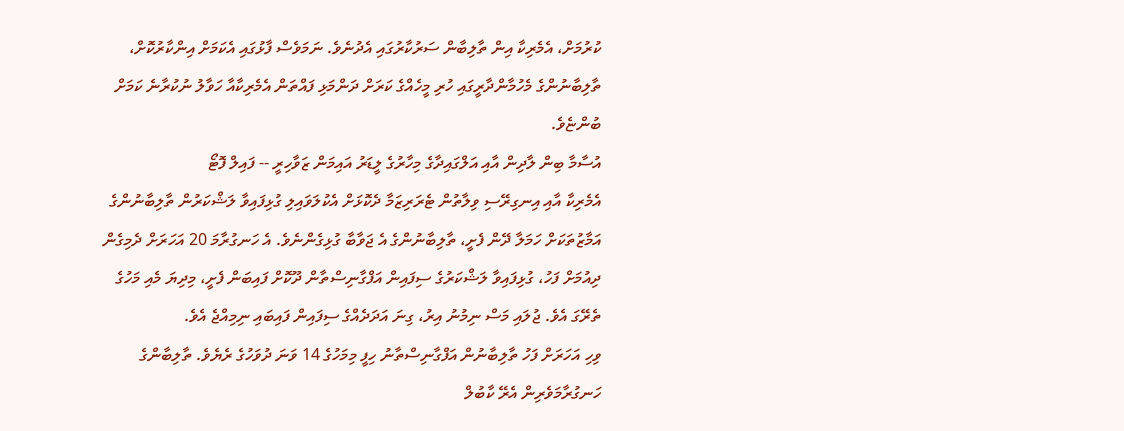ކުރުމަށް، އެމެރިކާ އިން ތާލިބާން ސަރުކާރުގައި އެދުނެވެ. ނަމަވެސް ފާޅުގައި އެކަމަށް އިންކާރުކޮށް، ތާލިބާނުންގެ މެހުމާންދާރީގައި ހުރި މީހެއްގެ ކަރަށް ދަންމަޅި ފައްތަން އެމެރިކާއާ ހަވާލު ނުކުރާނެ ކަމަށް ބުންޏެވެ.
އުސާމާ ބިން ލާދިން އާއި އަލްގައިދާގެ މިހާރުގެ ލީޑަރު އައިމަން ޒަވާހިރީ -- ފައިލް ފޮޓޯ
އެމެރިކާ އާއި އިނގިރޭސި ވިލާތުން ޓެރަރިޒަމާ ދެކޮޅަށް އެކުލަވައިލި ގުޅިފައިވާ ލަޝްކަރުން ތާލިބާނުންގެ އަމާޒުތަކަށް ހަމަލާ ދޭން ފެށީ، ތާލިބާނުންގެ އެ ޖަވާބާ ގުޅިގެންނެވެ. އެ ހަނގުރާމަ 20 އަހަރަށް ދެމިގެން ދިއުމަށް ފަހު، ގުޅިފައިވާ ލަޝްކަރުގެ ސިފައިން އަފްގާނިސްތާން ދޫކޮށް ފައިބަން ފެށީ، މިދިޔަ މެއި މަހުގެ ތެރޭގަ އެވެ. ޖުލައި މަސް ނިމުނު އިރު، ގިނަ އަދަދެއްގެ ސިފައިން ފައިބައި ނިމިއްޖެ އެވެ.
ވިހި އަހަރަށް ފަހު ތާލިބާނުން އަފްގާނިސްތާނު ހިފީ މިމަހުގެ 14 ވަނަ ދުވަހުގެ ރެޔެވެ. ތާލިބާންގެ ހަނގުރާމަވެރިން އެރޭ ކާބުލް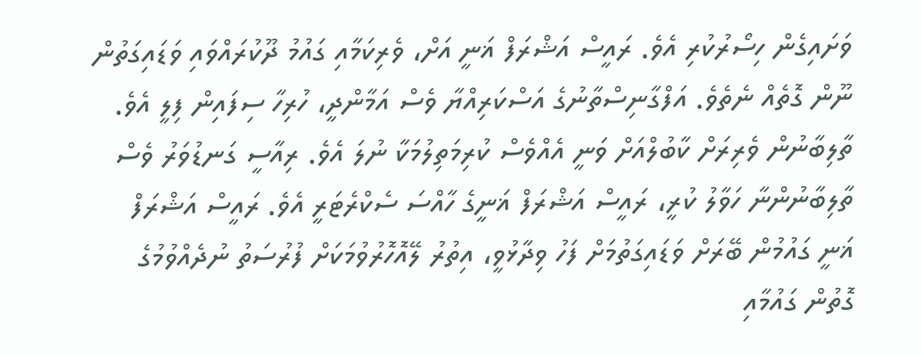ވަށައިގެން ހިސޯރުކުރި އެވެ. ރައީސް އަޝްރަފް ޣަނީ އަށް، ވެރިކަމާއި ގައުމު ދޫކުރައްވައި ވަޑައިގަތުން ނޫން ގޮތެއް ނެތެވެ. އަފްގާނިސްތާނުގެ އަސްކަރިއްޔާ ވެސް އަމާންދީ، ހުރިހާ ސިފައިން ފިލީ އެވެ.
ތާލިބާނުން ވެރިރަށް ކާބުލްއަށް ވަނީ އެއްވެސް ކުރިމަތިލުމަކާ ނުލަ އެވެ. ރިއާސީ ގަނޑުވަރު ވެސް ތާލިބާނުންނާ ހަވާލު ކުރީ، ރައީސް އަޝްރަފް ޣަނީގެ ހާއްސަ ސެކްރެޓަރީ އެވެ. ރައީސް އަޝްރަފް ޣަނީ ގައުމުން ބޭރަށް ވަޑައިގަތުމަށް ފަހު ވިދާޅުވީ، އިތުރު ލޭއޮހޮރުވުމަކަށް ފުރުސަތު ނުދެއްވުމުގެ ގޮތުން ގައުމާއި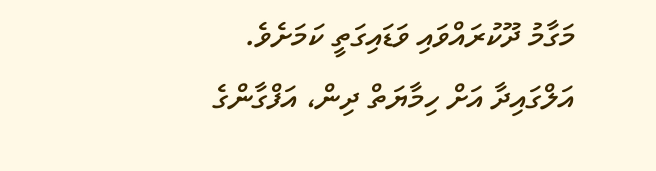މަގާމު ދޫކުރައްވައި ވަޑައިގަތީ ކަމަށެވެ.
އަލްގައިދާ އަށް ހިމާޔަތް ދިން، އަފްގާންގެ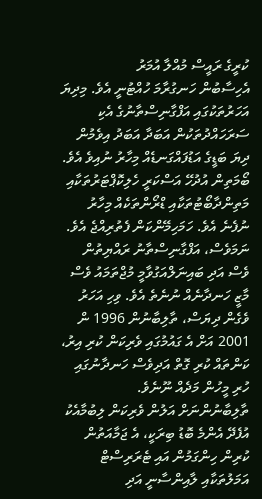ކުރީގެ ރައީސް މުއްލާ އުމަރު
އެހިސާބުން ހަނގުރާމަ ހުއްޓުނީ އެވެ. މިދިޔަ އަހަރުތަކުގައި އަފްގާނިސްތާނުގެ އެކި ސަރަހައްދުތަކުން އަބަދާ އަބަދު އިވެމުން ދިޔަ ބަޑީގެ އަޑުފައްގަނޑެއް މިހާރު ނުއިވެ އެވެ. ބޯމަތިން އުދުހޭ އަސްކަރީ ހެލިކޮޕްޓަރުތަކާއި މަތިންދާބޯޓުތަކާއި ޑްރޯންތަކެއް މިހާރު ނުފެނެ އެވެ. ހަމަހިމޭންކަން ފެތުރިއްޖެ އެވެ.
ނަމަވެސް، އަފްގާނިސްތާނު ރައްޔިތުން ވެސް އަދި ބައިނަލްއަގުވާމީ މުޖްތަމައު ވެސް މާޒީ ހަނދާނެއް ނުނެތެ އެވެ. ވިހި އަހަރު ވެގެން ދިޔަސް، ތާލިބާނުން 1996 ން 2001 އަށް އެ ގައުމުގައި ވެރިކަން ކުރި އިރު، ކަންތައް ކުރި ގޮތް އަދިވެސް ހަނދާނުގައި ހުރި މީހުން މަދެއް ނޫނެވެ.
ތާލިބާނުންނަށް އަލުން ވެރިކަން ލިބުމާއެކު އުފެދޭ އެންމެ ބޮޑު ބިރަކީ، އެ ޖަމާއަތުން ކުރިން ހިންގަމުން އައި ޓެރަރިސްޓް އަމަލުތަކާއި ލާއިންސާނީ އަދި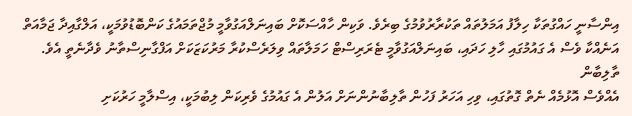އިންސާނީ ހައްގުތަކާ ހިލާފު އަމަލުތައް ތަކުރާރުވުމުގެ ބިރެވެ. ވަކިން ހާއްސަކޮށް ބައިނަލްއަގުވާމީ މުޖްތަމައުގެ ކަންބޮޑުވުމަކީ، އަލްގާއިދާ ޖަމާއަތް އަނެއްކާ ވެސް އެ ގައުމުގައި ހާލި ހަދައި، ބައިނަލްއަގުވާމީ ޓެރަރިސްޓް ހަމަލާތައް ވިލަރެސްކުރާ މަރުކަޒަކަށް އަފްގާނިސްތާނު ވެދާނެތީ އެވެ.
ތާލިބާން
އެއްވެސް އޮޅުމެއް ނެތް ގޮތުގައި، ވިހި އަހަރު ފަހުން ތާލިބާނުންނަށް އަލުން އެ ގައުމުގެ ވެރިކަން ލިބުމަކީ، އިސްލާމީ ހަރުކަށި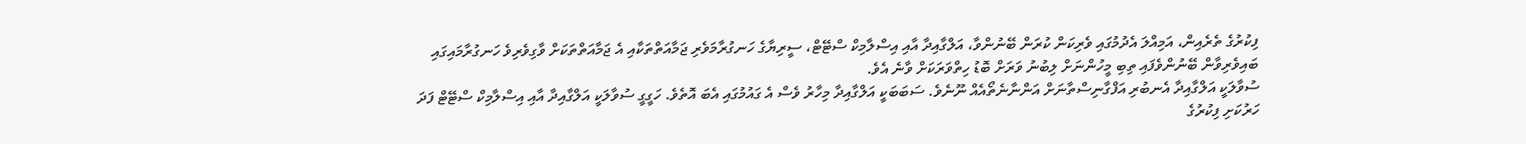ފިކުރުގެ ތެރެއިން، އަމިއްލަ އެދުމުގައި ވެރިކަން ކުރަން ބޭނުންވާ، އަލްގާއިދާ އާއި އިސްލާމިކް ސްޓޭޓް، ސީރިޔާގެ ހަނގުރާމަވެރި ޖަމާއަތްތަކާއި އެ ޖަމާއަތްތަކަށް ވާގިވެރިވެ ހަނގުރާމައިގައި ބައިވެރިވާން ބޭނުންވެފައި ތިބި މީހުންނަށް ލިބުނު ވަރަށް ބޮޑު ހިތްވަރަކަށް ވާނެ އެވެ.
ސުވާލަކީ އަލްގާއިދާ އެނބުރި އަފްގާނިސްތާނަށް އަންނާނެތޯއެއް ނޫނެވެ. ސަބަބަކީ އަލްގާއިދާ މިހާރު ވެސް އެ ގައުމުގައި އެބަ އޮތެވެ. ހަގީގީ ސުވާލަކީ އަލްގާއިދާ އާއި އިސްލާމިކް ސްޓޭޓް ފަދަ ހަރުކަށި ފިކުރުގެ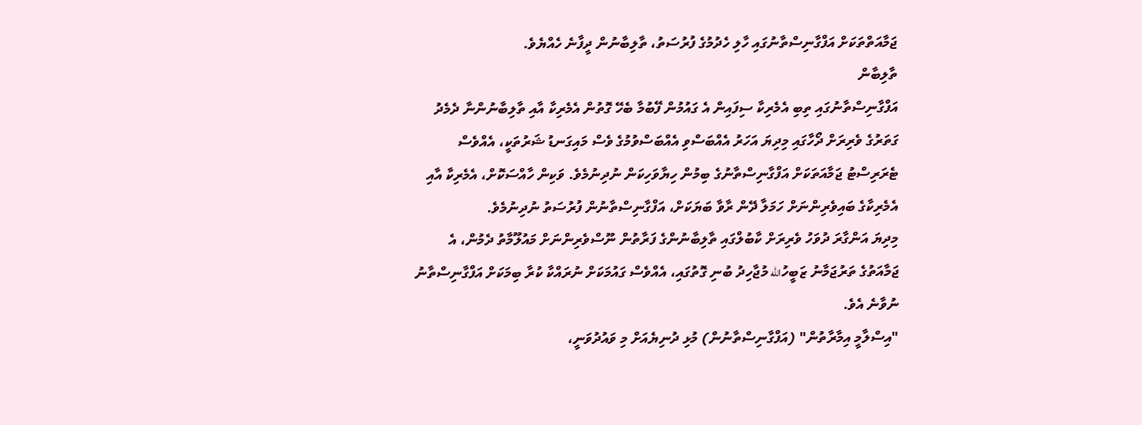ޖަމާއަތްތަކަށް އަފްގާނިސްތާނުގައި ހާލި ހެދުމުގެ ފުރުސަތު، ތާލިބާނުން ދީފާނެ ހެއްޔެވެ.
ތާލިބާން
އަފްގާނިސްތާނުގައި ތިބި އެމެރިކާ ސިފައިން އެ ގައުމުން ފޭބުމާ ބެހޭ ގޮތުން އެމެރިކާ އާއި ތާލިބާނުންނާ ދެމެދު ގަތަރުގެ ވެރިރަށް ދޯހާގައި މިދިޔަ އަހަރު އެއްބަސްވި އެއްބަސްވުމުގެ ވެސް މައިގަނޑު ޝަރުތަކީ، އެއްވެސް ޓެރަރިސްޓު ޖަމާއަތަކަށް އަފްގާނިސްތާނުގެ ބިމުން ހިޔާވަހިކަން ނުދިނުމެވެ. ވަކިން ހާއްސަކޮށް، އެމެރިކާ އާއި އެމެރިކާގެ ބައިވެރިންނަށް ހަމަލާ ދޭން ރާވާ ބަޔަކަށް، އަފްގާނިސްތާނުން ފުރުސަތު ނުދިނުމެވެ.
މިދިޔަ އަންގާރަ ދުވަހު ވެރިރަށް ކާބުލްގައި ތާލިބާނުންގެ ފަރާތުން ނޫސްވެރިންނަށް މައުލޫމާތު ދެމުން، އެ ޖަމާއަތުގެ ތަރުޖަމާނު ޒަބީހުالله މުޖާހިދު ބުނި ގޮތުގައި، އެއްވެސް ގައުމަކަށް ނުރައްކާ ކުރާ ބިމަކަށް އަފްގާނިސްތާނު ނުވާނެ އެވެ.
"އިސްލާމީ އިމާރާތުން" (އަފްގާނިސްތާނުން) މުޅި ދުނިޔެއަށް މި ވައުދުވަނީ،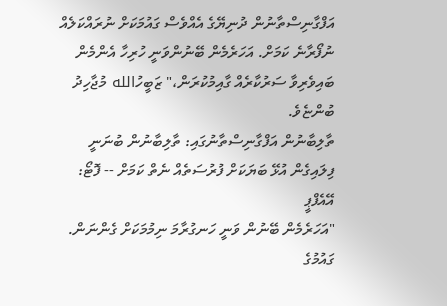އަފްގާނިސްތާނުން ދުނިޔޭގެ އެއްވެސް ގައުމަކަށް ނުރައްކަލެއް ނުފޯރާނެ ކަމަށް. އަހަރެމެން ބޭނުންވަނީ ހުރިހާ އެންމެން ބައިވެރިވާ ސަރުކާރެއް ގާއިމުކުރަން،" ޒަބީހުالله މުޖާހިދު ބުންޏެވެ.
ތާލިބާނުން އަފްގާނިސްތާނުގައި: ތާލިބާނުން ބުނަނީ ފިލައިގެން އުޅޭ ބަޔަކަށް ފުރުސަތެއް ނެތް ކަމަށް -- ފޮޓޯ: އޭއެފްޕީ
"އަހަރެމެން ބޭނުން ވަނީ ހަނގުރާމަ ނިމުމަކަށް ގެންނަން. ގައުމުގެ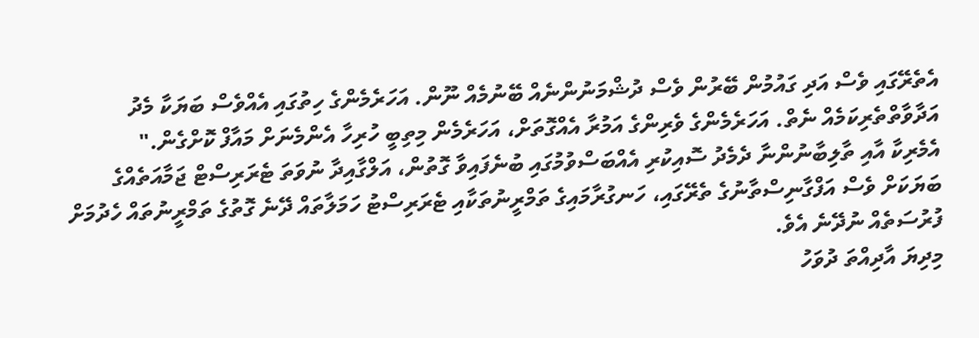އެތެރޭގައި ވެސް އަދި ގައުމުން ބޭރުން ވެސް ދުޝްމަނުންނެއް ބޭނުމެއް ނޫން. އަހަރެމެންގެ ހިތުގައި އެއްވެސް ބަޔަކާ މެދު އަދާވާތްތެރިކަމެއް ނެތް. އަހަރެމެންގެ ވެރިންގެ އަމުރާ އެއްގޮތަށް، އަހަރެމެން މިތިބީ ހުރިހާ އެންމެނަށް މައާފް ކޮށްގެން."
އެމެރިކާ އާއި ތާލިބާނުންނާ ދެމެދު ސޮއިކުރި އެއްބަސްވުމުގައި ބުނެފައިވާ ގޮތުން، އަލްގާއިދާ ނުވަތަ ޓެރަރިސްޓް ޖަމާއަތެއްގެ ބަޔަކަށް ވެސް އަފްގާނިސްތާނުގެ ތެރޭގައި، ހަނގުރާމައިގެ ތަމްރީނުތަކާއި ޓެރަރިސްޓު ހަމަލާތައް ދޭނެ ގޮތުގެ ތަމްރީނުތައް ހެދުމަށް ފުރުސަތެއް ނުދޭނެ އެވެ.
މިދިޔަ އާދިއްތަ ދުވަހު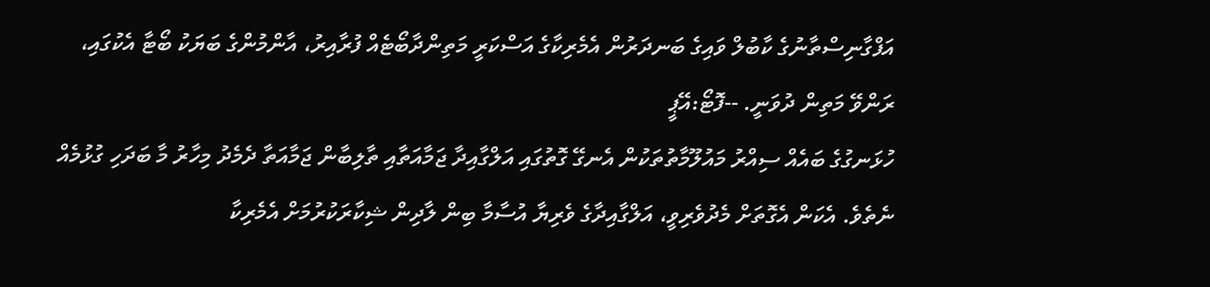އަފްގާނިސްތާނުގެ ކާބުލް ވައިގެ ބަނދަރުން އެމެރިކާގެ އަސްކަރީ މަތިންދާބޯޓެއް ފުރާއިރު، އާންމުންގެ ބަޔަކު ބޯޓާ އެކުގައި، ރަންވޭ މަތިން ދުވަނީ. --ފޮޓޯ:އޭޕީ
ހުޅަނގުގެ ބައެއް ސިއްރު މައުލޫމާތުތަކުން އެނގޭ ގޮތުގައި އަލްގާއިދާ ޖަމާއަތާއި ތާލިބާން ޖަމާއަތާ ދެމެދު މިހާރު މާ ބަދަހި ގުޅުމެއް ނެތެވެ. އެކަން އެގޮތަށް މެދުވެރިވީ، އަލްގާއިދާގެ ވެރިޔާ އުސާމާ ބިން ލާދިން ޝިކާރަކުރުމަށް އެމެރިކާ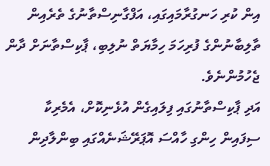އިން ކުރި ހަނގުރާމައިގައި، އަފްގާނިސްތާނުގެ ތެރެއިން ތާލިބާނުންގެ ފުރިހަމަ ހިމާޔަތް ނުލިބި، ޕާކިސްތާނަށް ދާން ޖެހުމުންނެވެ.
އަދި ޕާކިސްތާނުގައި ފިލައިގެން އުޅެނިކޮށް، އެމެރިކާ ސިފައިން ހިންގި ހާއްސަ އޮޕަރޭޝަނެއްގައި ބިންލާދިން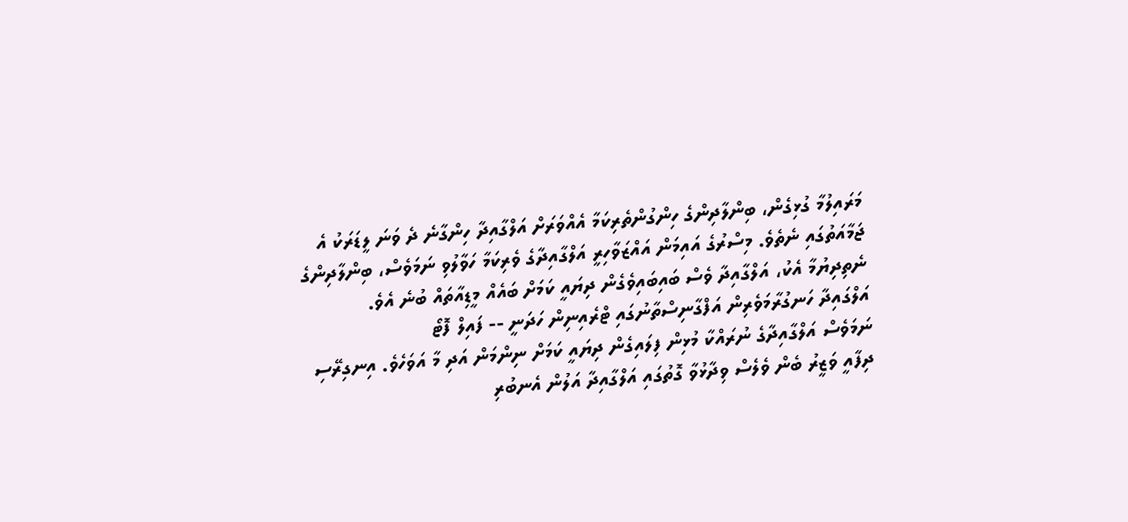މަރައިލުމާ ގުޅިގެން، ބިންލާދިންގެ ހިންގުންތެރިކަމާ އެއްވަރަށް އަލްގާއިދާ ހިންގާނެ ދެ ވަނަ ލީޑަރަކު އެ ޖަމާއަތުގައި ނެތެވެ. މިސްރުގެ އައިމަން އައްޒަވާހިރީ އަލްގާއިދާގެ ވެރިކަމާ ހަވާލުވި ނަމަވެސް، ބިންލާދިންގެ ނެތިދިޔުމާ އެކު، އަލްގާއިދާ ވެސް ބައިބައިވެގެން ދިޔައީ ކަމަށް ބައެއް މީޑިއާތައް ބުނެ އެވެ.
އަލްގައިދާ ހަނގުރާމަވެރިން އަފްގާނިސްތާނުގައި ޓްރެއިނިން ހަދަނީ -- ފައިލް ފޮޓޯ
ނަމަވެސް އަލްގާއިދާގެ ނުރައްކާ މުޅިން ފިލައިގެން ދިޔައީ ކަމަށް ނިންމަން އަދި މާ އަވަހެވެ. އިނގިރޭސި ދިފާއީ ވަޒީރު ބެން ވެލެސް ވިދާޅުވާ ގޮތުގައި އަލްގާއިދާ އަލުން އެނބުރި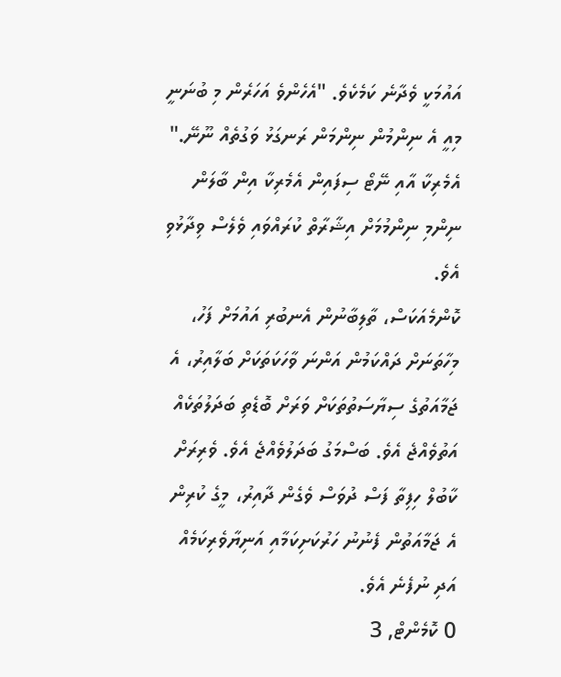އައުމަކީ ވެދާނެ ކަމެކެވެ. "އެހެންވެ އަހަރެން މި ބުނަނީ މިއީ އެ ނިންމުން ނިންމަން ރަނގަޅު ވަގުތެއް ނޫނޭ." އެމެރިކާ އާއި ނޭޓޯ ސިފައިން އެމެރިކާ އިން ބާލަން ނިންމި ނިންމުމަށް އިޝާރާތް ކުރައްވައި ވެލެސް ވިދާޅުވި އެވެ.
ކޮންމެއަކަސް، ތާލިބާނުން އެނބުރި އައުމަށް ފަހު، މިހާތަނަށް ދައްކަމުން އަންނަ ވާހަކަތަކަށް ބަލާއިރު، އެ ޖަމާއަތުގެ ސިޔާސަތުތަކަށް ވަރަށް ބޮޑެތި ބަދަލުތަކެއް އަތުވެއްޖެ އެވެ. ބަސްމަގު ބަދަލުވެއްޖެ އެވެ. ވެރިރަށް ކާބުލް ހިފިތާ ފަސް ދުވަސް ވެގެން ދާއިރު، މީގެ ކުރިން އެ ޖަމާއަތުން ފެނުނު ހަރުކަށިކަމާއި އަނިޔާވެރިކަމެއް އަދި ނުފެނެ އެވެ.
0 ކޮމެންޓް, 3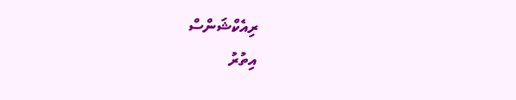ރިއެކްޝަންސް
އިތުރު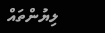ލިޔުންތައް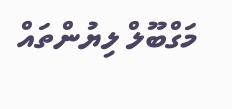މަގްބޫލް ލިޔުންތައް